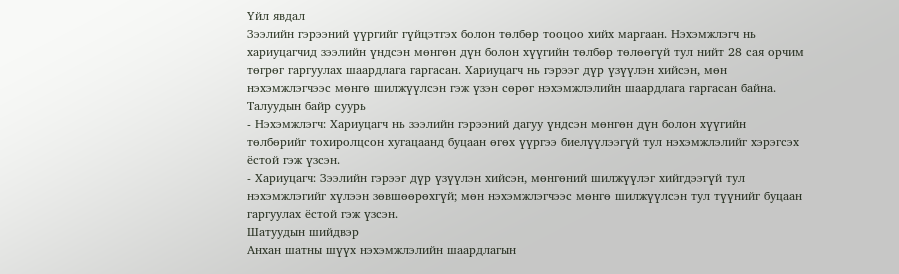Үйл явдал
Зээлийн гэрээний үүргийг гүйцэтгэх болон төлбөр тооцоо хийх маргаан. Нэхэмжлэгч нь хариуцагчид зээлийн үндсэн мөнгөн дүн болон хүүгийн төлбөр төлөөгүй тул нийт 28 сая орчим төгрөг гаргуулах шаардлага гаргасан. Хариуцагч нь гэрээг дүр үзүүлэн хийсэн, мөн нэхэмжлэгчээс мөнгө шилжүүлсэн гэж үзэн сөрөг нэхэмжлэлийн шаардлага гаргасан байна.
Талуудын байр суурь
- Нэхэмжлэгч: Хариуцагч нь зээлийн гэрээний дагуу үндсэн мөнгөн дүн болон хүүгийн төлбөрийг тохиролцсон хугацаанд буцаан өгөх үүргээ биелүүлээгүй тул нэхэмжлэлийг хэрэгсэх ёстой гэж үзсэн.
- Хариуцагч: Зээлийн гэрээг дүр үзүүлэн хийсэн, мөнгөний шилжүүлэг хийгдээгүй тул нэхэмжлэгийг хүлээн зөвшөөрөхгүй; мөн нэхэмжлэгчээс мөнгө шилжүүлсэн тул түүнийг буцаан гаргуулах ёстой гэж үзсэн.
Шатуудын шийдвэр
Анхан шатны шүүх нэхэмжлэлийн шаардлагын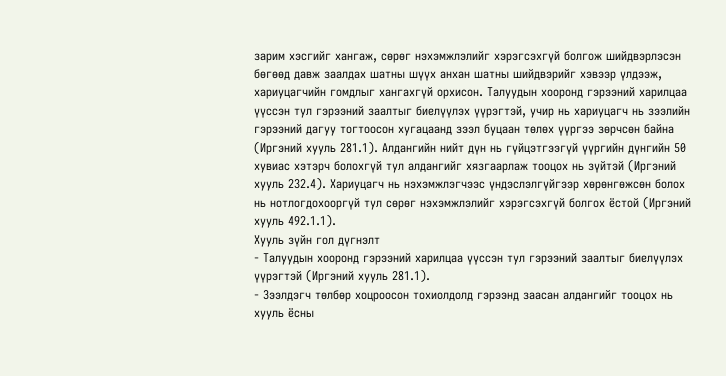зарим хэсгийг хангаж, сөрөг нэхэмжлэлийг хэрэгсэхгүй болгож шийдвэрлэсэн бөгөөд давж заалдах шатны шүүх анхан шатны шийдвэрийг хэвээр үлдээж, хариуцагчийн гомдлыг хангахгүй орхисон. Талуудын хооронд гэрээний харилцаа үүссэн тул гэрээний заалтыг биелүүлэх үүрэгтэй, учир нь хариуцагч нь зээлийн гэрээний дагуу тогтоосон хугацаанд зээл буцаан төлөх үүргээ зөрчсөн байна (Иргэний хууль 281.1). Алдангийн нийт дүн нь гүйцэтгээгүй үүргийн дүнгийн 50 хувиас хэтэрч болохгүй тул алдангийг хязгаарлаж тооцох нь зүйтэй (Иргэний хууль 232.4). Хариуцагч нь нэхэмжлэгчээс үндэслэлгүйгээр хөрөнгөжсөн болох нь нотлогдохооргүй тул сөрөг нэхэмжлэлийг хэрэгсэхгүй болгох ёстой (Иргэний хууль 492.1.1).
Хууль зүйн гол дүгнэлт
- Талуудын хооронд гэрээний харилцаа үүссэн тул гэрээний заалтыг биелүүлэх үүрэгтэй (Иргэний хууль 281.1).
- Зээлдэгч төлбөр хоцроосон тохиолдолд гэрээнд заасан алдангийг тооцох нь хууль ёсны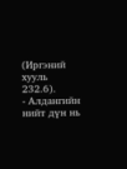(Иргэний хууль 232.6).
- Алдангийн нийт дүн нь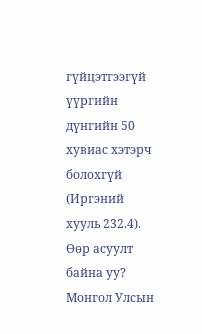гүйцэтгээгүй үүргийн дүнгийн 50 хувиас хэтэрч болохгүй (Иргэний хууль 232.4).
Өөр асуулт байна уу?
Монгол Улсын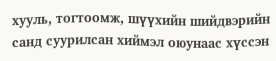хууль, тогтоомж, шүүхийн шийдвэрийн санд суурилсан хиймэл оюунаас хүссэн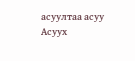асуултаа асуу
Асуух